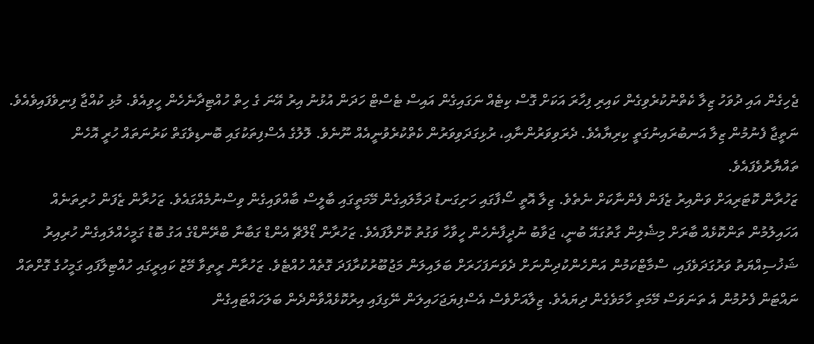ޖެހިގެން އައި ދުވަހު ޒިލާ ކެތްނުކުރެވިގެން ކައިރި ފިހާރަ އަކަށް ގޮސް ކިޓެއް ނަގައިގެން އައިސް ޓެސްޓް ހަދަން އުޅުނު އިރު އޭނަ ގެ ހިތް ހުއްޓިދާނެހެން ހީވިއެވެ. މުޅި ކުއްޖާ ފިނިވެފައިވެއެވެ. ނަތީޖާ ފެނުމުން ޒިލާ އަނބުރައިނުގަތީ ކިރިޔާއެވެ. ދެރަވިވަރުންނާއި، ރުޅިގަދަވިވަރުން ކެތްކުރެވުނީއެއް ނޫނެވެ. ލޮލުގެ އެސްފިތަކުގައި ބޮނޑިވެގަތް ކަރުނަތައް ހުރީ އޮހެން ތައްޔާރުވެފައެވެ.
ޒަހުރާން ކޮޓަރިއަށް ވަންއިރު ޒެފަން ފެންނާކަށް ނެތެވެ. ޒިލާ އޮތީ ސޯފާގައި ހަށިގަނޑު ދަމާލައިގެން މޭމަތީގައި ބާލީސް ބާއްވައިގެން ވިސްނުމެއްގައެވެ. ޒަހުރާން ޒެފަން ހުރިތަނެއް އަހައިލުމުން ތަންކޮޅެއް ބާރަށް މިޝެލިން ގާތުގައޭ ބުނީ، ޖަވާބު ނުދީފާނެހެން ހީވާހާ ވަގުތު ކޮށްލާފައެވެ. ޒަހުރާން ޑޯލްޗޭ އެންޑް ގަބާނާ ބްރޭންޑްގެ އަގު ބޮޑު ގަމީހެއްލައިގެން ހުރިއިރު ޝަޚުސިއްޔަތު ވަރުގަދަވެފައި، ސްމާޓްކަމުން އަންހެންކުދިންނަށް ދެވަނަފަހަރަށް ބަލައިލަން މަޖުބޫރުކުރާފަދަ ގޮތެއް ހުއްޓެވެ. ޒަހުރާން ރީތިވާ މޭޒު ކައިރީގައި ހުއްޓިލާފައި ގަމީހުގެ ގޮށްތައް ނައްޓަން ފެށުމުން އެ ތަނަވަސް މޭމަތި ހާމަވެގެން ދިޔައެވެ. ޒިލާއަށްވެސް އެސްފިޔަޖަހައިލަން ނޭގިފައި އިރުކޮޅެއްވާންދެން ބަލަހައްޓައިގެން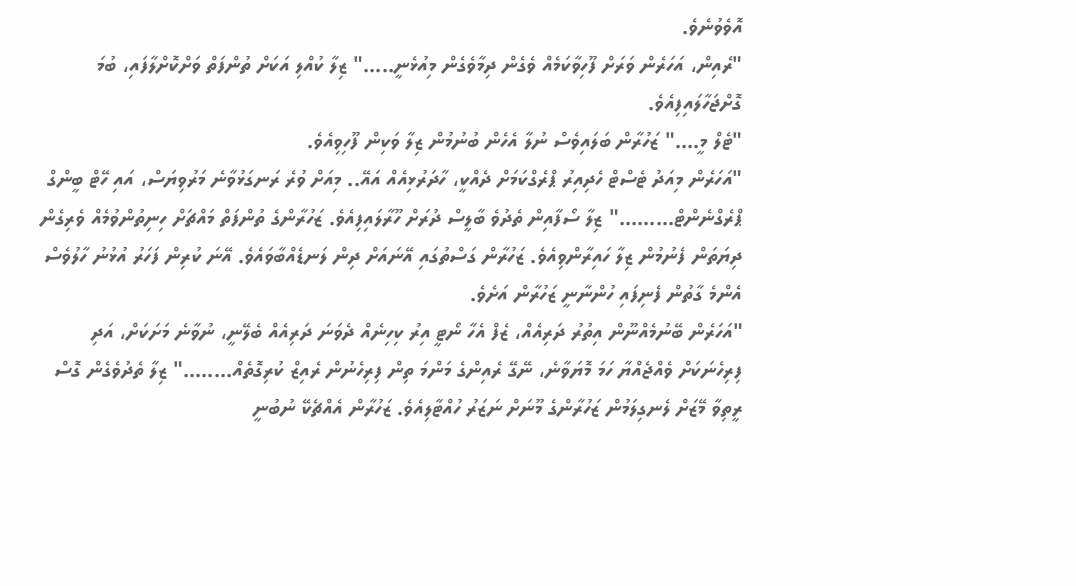އޮވެވުނެވެ.
"ރެއިން، އަހަރެން ވަރަށް ފޫހިވާކަމެއް ވެގެން ދިމާވެގެން މިއުޅެނީ....." ޒިލާ ކުއްލި އަކަށް ތުންފަތް ވަށްކޮށްލާފައި، ބުމަ ގޮށްޖަހާލައިފިއެވެ.
"ޓެލް މީ...." ޒަހުރާން ބަލައިވެސް ނުލާ އެހެން ބުނުމުން ޒިލާ ވަކިން ފޫހިވިއެވެ.
"އަހަރެން މިއަދު ޓެސްޓް ހެދިއިރު ޕްރެގްކަމަށް ދެއްކީ، ހާދަރުޅިއެއް އައޭ.. މިއަށް ވުރެ ރަނގަޅުވާނެ މަރުވިޔަސް، އައި ހޭޓް ބީންގް ޕްރެގްނެންޓް........." ޒިލާ ސޯފާއިން ތެދުވެ ބާލީސް ދުރަށް ހޫރާލައިފިއެވެ. ޒަހުރާންގެ ތުންފަތް މައްޗަށް ހިނިތުންވުމެއް ވެރިގެން ދިޔަތަން ފެނުމުން ޒިލާ ހައިރާންވިއެވެ. ޒަހުރާން ގަސްތުގައި އޭނައަށް ދިން ލަނޑެއްބާވައެވެ. އޭނަ ކުރިން ފަހަރު އުޅުނު ހާލުވެސް އެންމެ ގާތުން ފެނިފައި ހުންނާނީ ޒަހުރާން އަށެވެ.
"އަހަރެން ބޭނުމެއްނޫން އިތުރު ދަރިއެއް، ޒެފް އެހާ ނޯޓީ އިރު ކިހިނެއް ދެވަނަ ދަރިއެއް ބެލޭނީ، ނުވާނެ މަށަކަށް، އަދި ފިރިހެނަކަށް ވެއްޖެއްޔާ ހަމަ މޮޔަވާނެ، ނޭގޭ ރެއިންގެ މަންމަ ތިން ފިރިހެނުން ރެއިޒް ކުރިގޮތެއް........" ޒިލާ ތެދުވެގެން ގޮސް ރީތިވާ މޭޒަށް ލެނގިލަމުން ޒަހުރާންގެ މޫނަށް ނަޒަރު ހުއްޓާލިއެވެ. ޒަހުރާން އެއްޗެކޭ ނުބުނީ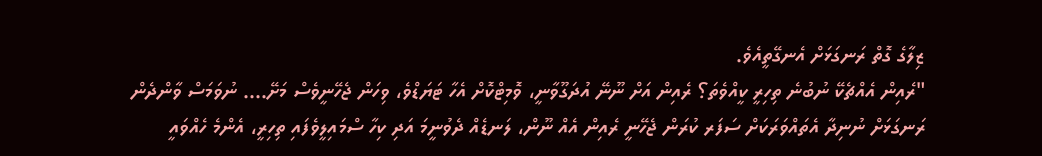ޒިލާގެ ގޮތް ރަނގަޅަށް އެނގޭތީއެވެ.
"ރެއިން އެއްޗެކޭ ނުބުނެ ތިހިރީ ކީއްވެތަ؟ ރެއިން އަށް ނޫނޭ އުދަގޫވާނީ، ވޮމިޓްކޮށް އެހާ ޓަޔަޑްވެ، ވިހަން ޖެހޭނީވެސް މަށޭ.... ނުވަމަސް ވާންދެން ރަނގަޅަށް ނުނިދާ އެތައްވަރަކަށް ސަފަރ ކުރަން ޖެހޭނީ ރެއިން އެއް ނޫން، ލަނޑެއް ދެވުނީމަ އަދި ކިހާ ސްމައިލީވެފައި ތިހިރީ، އެންމެ ހެއްވައީ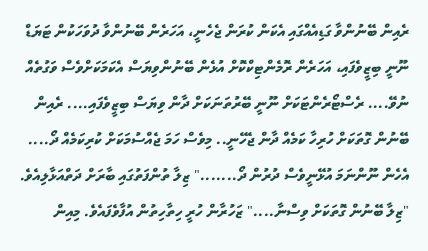ރެއިން ބޭނުންވާ ގަޑިއެއްގައި އެކަން ކުރަން ޖެހެނީ، އަހަރެން ބޭނުންވާ ދުވަހަކުން ޓަޔަޑް ނޫނީ ބިޒީވެފައި، އަހަރެން ރޮމެންޓިކްކޮށް އުޅެން ބޭނުންވިޔަސް އެކަމަކަށްވެސް ވަގުތެއް ނުވޭ.... ރެސްޓޯރެންޓަކަށް ނޫނީ ބޭރުތަނަކަށް ދާން ވިޔަސް ބިޒީވެފައި.... ރެއިން ބޭނުން ގޮތަކަށް ހުރިހާ ކަމެއް ދާން ޖެހޭނީ.. މިވެސް ހަމަ ޖެއްސުމަކަށް ކުރިކަމެއް ދޯ.... އެހެން ނޫންނަމަ އުޅޭނީވެސް ދުރުން ދޯ......." ޒިލާ ތުންފަތުގައި ބާރަށް ދަތްއަޅާލިއެވެ.
"ޒިލާ ބޭނުން ގޮތަކަށް ވިސްނާ...." ޒަހުރާން ހުރީ ހިތާހިތުން އުފާވެފައެވެ. މިއިން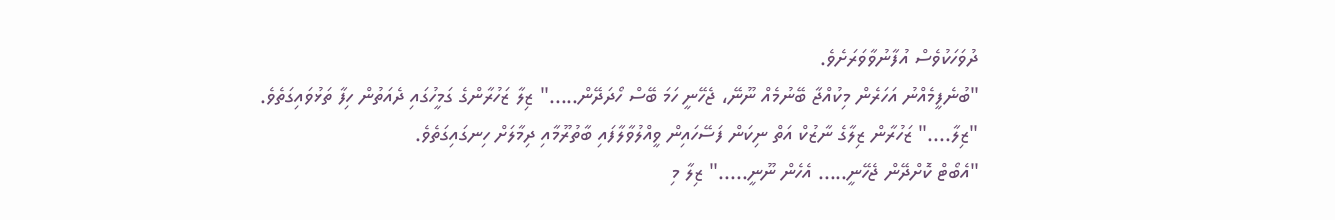ދުވަހަކުވެސް އުފާނުވާވަރަށެވެ.
"ބުނެފީމެއްނު އަހަރެން މިކުއްޖާ ބޭނުމެއް ނޫނޭ، ޖެހޭނީ ހަމަ ބޭސް ހޯދަދޭން....." ޒިލާ ޒަހުރާންގެ ގަމީހުގައި ދެއަތުން ހިފާ ތަޅުވައިގަތެވެ.
"ޒިލާ...." ޒަހުރާން ޒިލާގެ ނާޒުކް އަތް ނިކަން ފަސޭހައިން ވީއްލުވާލާފައި ބާތުރޫމާއި ދިމާލަށް ހިނގައިގަތެވެ.
"އެބޯޓް ކޮށްދޭން ޖެހޭނީ..... އެހެން ނޫނީ....." ޒިލާ މި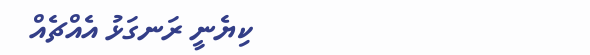ކިޔެނީ ރަނގަޅު އެއްޗެއް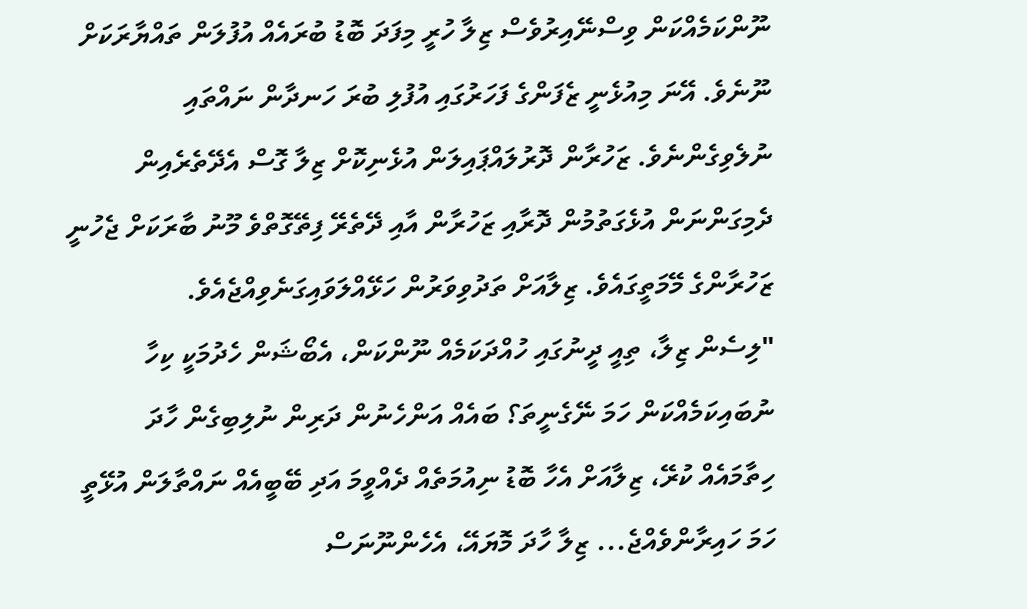ނޫންކަމެއްކަން ވިސްނޭއިރުވެސް ޒިލާ ހުރީ މިފަދަ ބޮޑު ބުރައެއް އުފުލަން ތައްޔާރަކަށް ނޫނެވެ. އޭނަ މިއުޅެނީ ޒެފަންގެ ފަހަރުގައި އުފުލި ބުރަ ހަނދާން ނައްތައި ނުލެވިގެންނެވެ. ޒަހުރާން ދޮރުލައްޕައިލަން އުޅެނިކޮށް ޒިލާ ގޮސް އެދޭތެރެއިން ދެމިގަންނަން އުޅެގަތުމުން ދޮރާއި ޒަހުރާން އާއި ދޭތެރޭ ފިތޭގޮތްވެ މޫނު ބާރަކަށް ޖެހުނީ ޒަހުރާންގެ މޭމަތީގައެވެ. ޒިލާއަށް ތަދުވިވަރުން ހަޅޭއްލަވައިގަނެވިއްޖެއެވެ.
"ލިސެން ޒިލާ، ތިއީ ދީނުގައި ހުއްދަކަމެއް ނޫންކަން، އެބޯޝަން ހެދުމަކީ ކިހާ ނުބައިކަމެއްކަން ހަމަ ނޭގެނީތަ؟ ބައެއް އަންހެނުން ދަރިން ނުލިބިގެން ހާދަ ހިތާމައެއް ކުރޭ، ޒިލާއަށް އެހާ ބޮޑު ނިއުމަތެއް ދެއްވީމަ އަދި ބޭބީއެއް ނައްތާލަން އުޅޭތީ ހަމަ ހައިރާންވެއްޖެ... ޒިލާ ހާދަ މޮޔައޭ، އެހެންނޫނަސް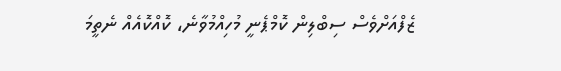ޒެފްއަށްވެސް ސިބްލިން ކޮމްޕެނީ މުހިއްމުވާނެ، ކޮއްކޮއެއް ނެތީމަ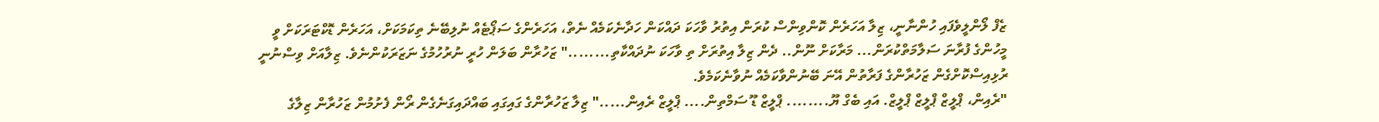ޒެފް ލޯންލީވެފައި ހުންނާނީ، ޒިލާ އަހަރެން ކޮންވިންސް ކުރަން އިތުރު ވާހަކަ ދައްކަން ހަދާނެކަމެއް ނެތް، އަހަރެންގެ ސަޕޯޓެއް ނުލިބޭނެ ތިކަމަކަށް، އަހަރެން ޑޮކްޓަރަކަށް ވީ މީހުންގެ ފުރާނަ ސަލާމަތްކުރަން... މަރާކަށް ނޫން.. ދެން ޒިލާ އިތުރަށް ތި ވާހަކަ ނުދައްކާތި........" ޒަހުރާން ބަލަން ހުރީ ނުރުހުމުގެ ނަޒަރަކުންނެވެ. ޒިލާއަށް ވިސްނުނީ ރުޅިއިސްކޮށްގެން ޒަހުރާންގެ ފަރާތުން އޭނަ ބޭނުންވާކަމެއް ނުވާނެކަމެވެ.
"ރެއިން، ޕްލީޒް ޕްލީޒް ޕްލީޒް. އައި ބެގް ޔޫ........ ޕްލީޒް ޑޫ ސަމްތިން.... ޕްލީޒް ރެއިން....." ޒިލާ ޒަހުރާންގެ ގައިގައި ބައްދައިގަނެގެން ރޯން ފެށުމުން ޒަހުރާން ޒިލާގެ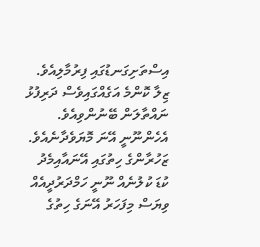އިސްތަށިގަނޑުގައި ފިރުމާލިއެވެ. ޒިލާ ކޮންމެ އަގެއްގައިވެސް ދަރިފުޅު ނައްތާލަން ބޭނުންވިއެވެ. އެހެންނޫނީ އޭނަ މޮޔަވެދާނެއެވެ. ޒަހުރާންގެ ހިތުގައި އޭނައާއިމެދު ކުޑަ ކުލުނެއް ނޫނީ ހަމްދަރުދީއެއް ވިޔަސް މިފަހަރު އޭނަގެ ހިތުގެ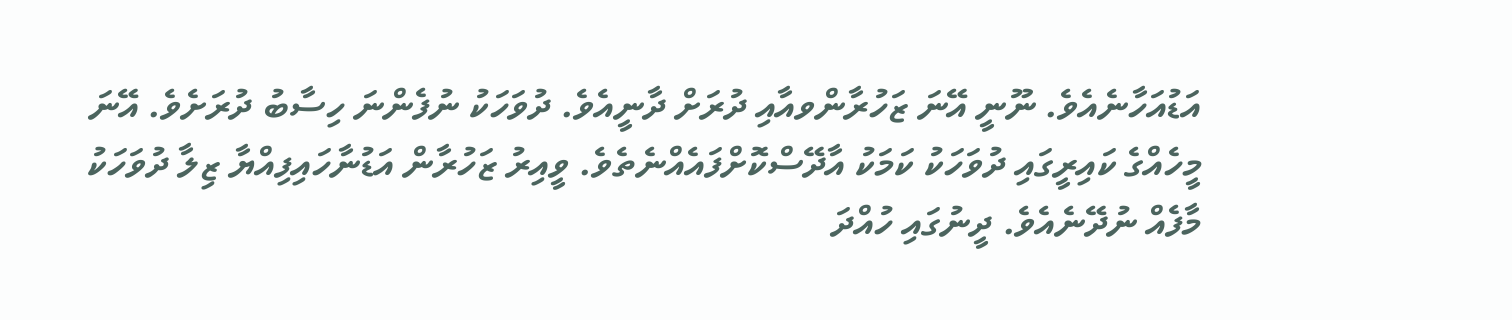އަޑުއަހާނެއެވެ. ނޫނީ އޭނަ ޒަހުރާންވއާއި ދުރަށް ދާނީއެވެ. ދުވަހަކު ނުފެންނަ ހިސާބު ދުރަށެވެ. އޭނަ މީހެއްގެ ކައިރީގައި ދުވަހަކު ކަމަކު އާދޭސްކޮށްފައެއްނެތެވެ. ވީއިރު ޒަހުރާން އަޑުނާހައިފިއްޔާ ޒިލާ ދުވަހަކު މާފެއް ނުދޭނެއެވެ. ދީނުގައި ހުއްދަ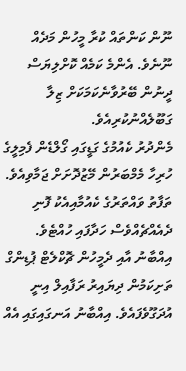ނޫން ކަންތައް ކުރާ މީހުން މަދެއް ނޫނެވެ. އެންމެ ކަމެއް ކޮށްލިޔަސް ދީނުން ބޭރުވާނެކަމަކަށް ޒިލާ ގަބޫލެއްނުކުރިއެވެ.
މެންދުރު ކެއުމުގެ ގަޑީގައި ގޯލްޑެން ފެމިލީގެ ހުރިހާ މެމްބަރުން މޭޒުދޮށަށް ޖަމާވިއެވެ. ތަފާތު ވައްތަރުގެ ކެއުމާއިއެކު ފޮނި ދެއެއްޗެއްވެސް ހަދާފައި ހުއްޓެވެ. އިއްބާނު އާއި ދެމީހުން ޗޮކްލެޓް ޕުޑިންގް ތަށިކަމުން ދިޔައިރު ރަފާއިލް އިނީ އުދަގޫވެފައެވެ. އިއްބާނު އަނގައިގައި އެއް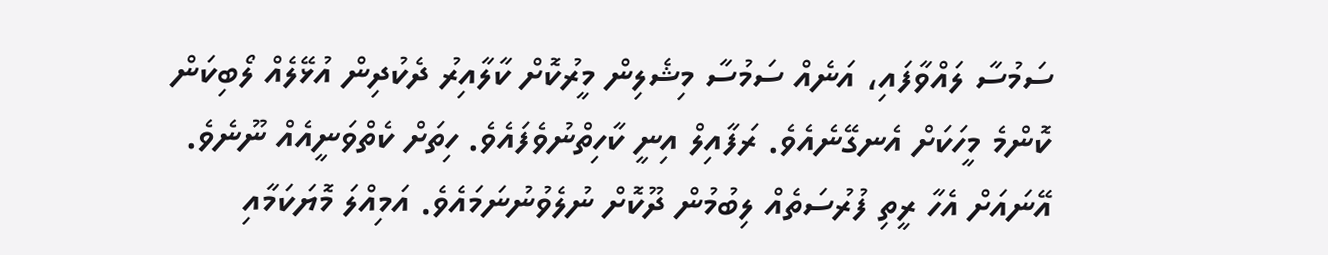ސަމުސާ ލައްވާފައި، އަނެއް ސަމުސާ މިޝެލިން މީރުކޮށް ކާލާއިރު ދެކުދިން އުޅޭލެއް ލޯބިކަން ކޮންމެ މީހަކަށް އެނގޭނެއެވެ. ރަފާއިލް އިނީ ކާހިތްނުވެފައެވެ. ހިތަށް ކެތްވަނީއެއް ނޫނެވެ. އޭނައަށް އެހާ ރީތި ފުރުސަތެއް ލިބުމުން ދޫކޮށް ނުލެވުނުނަމައެވެ. އަމިއްލަ މޮޔަކަމާއި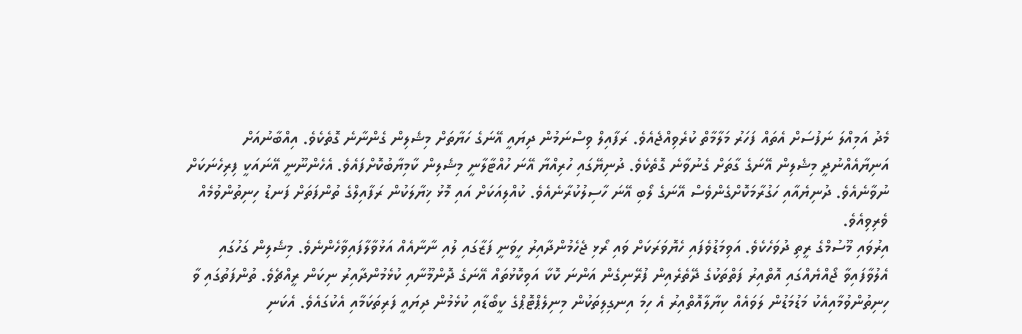މެދު އަމިއްލަ ނަފުސަށް އެތައް ފަހަރު މަލާމާތް ކުރެވިއްޖެއެވެ. ރަފާއިލް ވިސްނަމުން ދިޔައީ އޭނަގެ ހަޔާތަށް މިޝެލިން ގެންނާނެ ގޮތެކެވެ. އިއްބާނުއަށް އަނިޔާއެއްނުދީ މިޝެލިން އޭނަގެ ގާތަށް ގެނުވާނެ ގޮތެކެވެ. ދުނިޔޭގައި ހުރިއްޔާ އޭނަ ހުއްޓާލާނީ މިޝެލިން ކާމިޔާބުކޮށްފައެވެ. އެހެންނޫނީ އޭނައަކީ ފިރިހެނަކަށް ނުވާނެއެވެ. ދުނިޔެއާއި ހަގުރާމަކޮށްގެންވެސް އޭނަގެ ލޯބި އޭނަ ހާސިލުކުރާނެއެވެ. ކުއްލިއަކަށް އައި މޮޅު ޚިޔާލަކުން ރަފާއިލްގެ ތުންފަތަށް ފަނޑު ހިނިތުންވުމެއް ވެރިވިއެވެ.
އިރުވައި މޫސުމްގެ ރީތި ދުވަހެކެވެ. އަވިމަޑުވެފައި ހެޔޮވަރަކަށް ވައި ރޯޅި ޖެހެމުންދާއިރު ހީވަނީ ފަޒާގައި ލުއި ނާނާއެއް އަޅުވާލާފައިވާހެންނެވެ. މިޝެލިން ގަހުގައި އެލުވާފައިވާ ޖޯއްޔެއްގައި އޮތްއިރު ފަތްތަކުގެ ދޭތެރެއިން ފުރޭނިގެން އަންނަ ކޮކާ އަވިކޮޅުތައް އޭނަގެ ދޮންމޫނާއި ކުޅެމުންދާއިރު ނިކަން ރީއްޗެވެ. ތުންފަތުގައި ވާ ހިނިތުންވުމާއިއެކު މަޑުމަޑުން ލަވައެއް ކިޔާލާއޮތްއިރު އެ ހިމަ އިނގިލިތަކުން މިނިލެޕްޓޮޕްގެ ކީބޯޑާއި ކުޅެމުން ދިޔައީ ފަރިތަކަމާއި އެކުގައެވެ. އެކަނި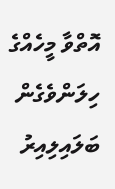އޮތްވާ މީހެއްގެ ހިލަންވެގެން ބަލައިލިއިރު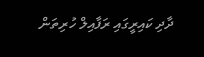ދާދި ކައިރީގައި ރަފާއިލް ހުރިތަން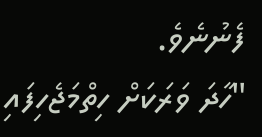ފެނުނެވެ.
"ހާދަ ވަރަކަށް ހިތްމަޖެހިފައި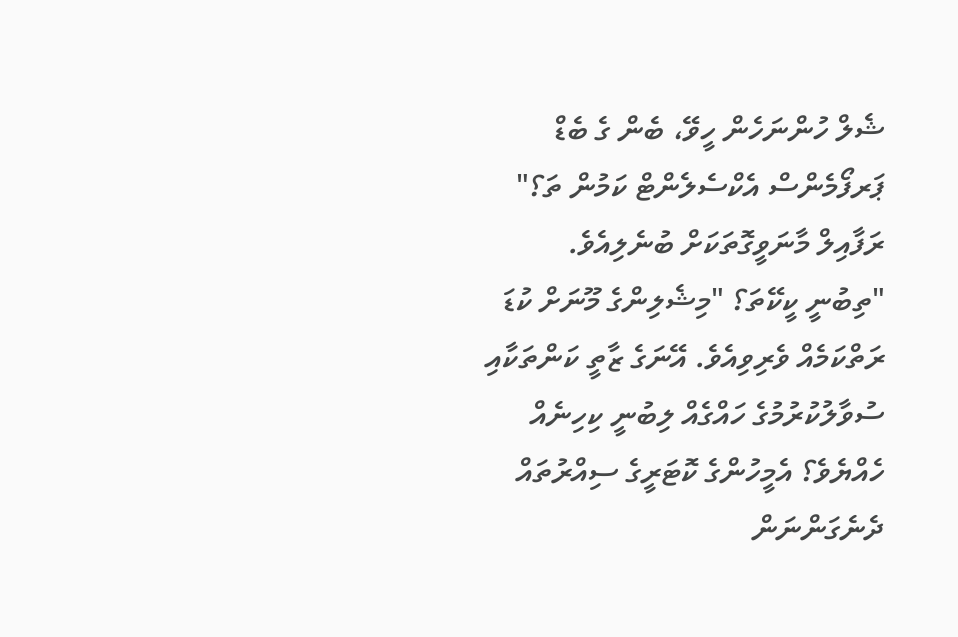ޝެލް ހުންނަހެން ހީވޭ، ބެން ގެ ބެޑް ޕަރފޯމެންސް އެކްސެލެންޓް ކަމުން ތަ؟" ރަފާއިލް މާނަވީގޮތަކަށް ބުނެލިއެވެ.
"ތިބުނީ ކީކޭތަ؟ "މިޝެލިންގެ މޫނަށް ކުޑަ ރަތްކަމެއް ވެރިވިއެވެ. އޭނަގެ ޒާތީ ކަންތަކާއި ސުވާލުކުރުމުގެ ހައްގެއް ލިބުނީ ކިހިނެއް ހެއްޔެވެ؟ އެމީހުންގެ ކޮޓަރީގެ ސިއްރުތައް ދެނެގަންނަން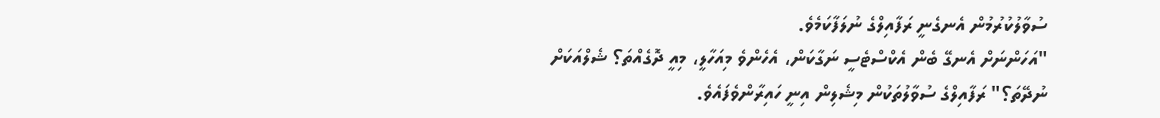ސުވާލުކުރުމުން އެނގެނީ ރަފާއިލްގެ ނުލަފާކަމެވެ.
"އަހަންނަށް އެނގޭ ބެން އެކްސްޓެސީ ނަގާކަން، އެހެންވެ މިއަހާލީ، މިއީ ދޮގެއްތަ؟ ޝެލްއަކަށް ނުދޭތަ؟" ރަފާއިލްގެ ސުވާލުތަކުން މިޝެލިން އިނީ ހައިރާންވެފައެވެ.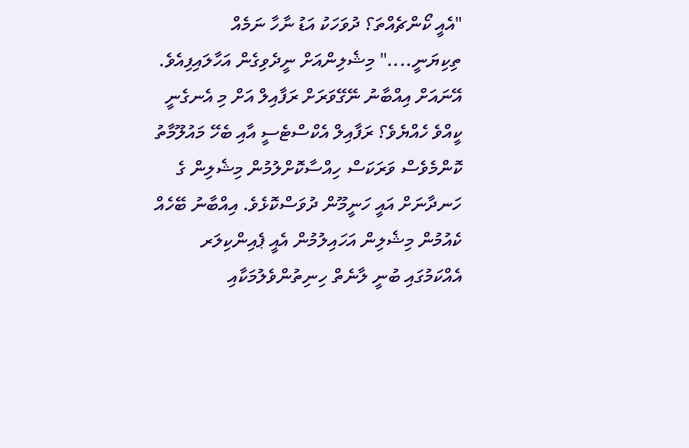"އެއީ ކޯންޗެއްތަ؟ ދުވަހަކު އަޑު ނާހާ ނަމެއް ތިކިޔަނީ...." މިޝެލިންއަށް ނީދެވިގެން އަހާލައިފިއެވެ. އޭނައަށް އިއްބާނު ނޭގޭވަރަށް ރަފާއިލް އަށް މި އެނގެނީ ކީއްވެ ހެއްޔެވެ؟ ރަފާއިލް އެކްސްޓެސީ އާއި ބެހޭ މައުލޫމާތު ކޮންމެވެސް ވަރަކަސް ހިއްސާކޮށްލުމުން މިޝެލިން ގެ ހަނދާނަށް އައީ ހަނީމޫން ދުވަސްކޮޅެވެ. އިއްބާނު ބޭހެއް ކެއުމުން މިޝެލިން އަހައިލުމުން އެއީ ޕެއިންކިލަރ އެއްކަމުގައި ބުނީ ލާނެތް ހިނިތުންވެލުމަކާއި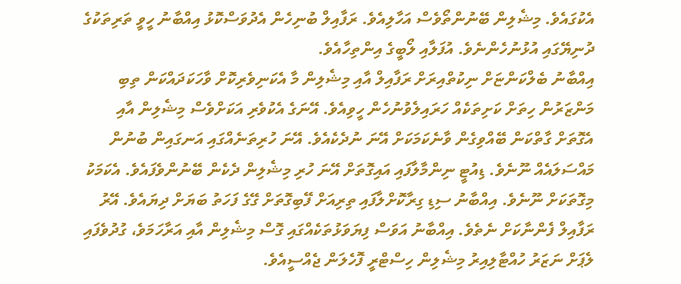އެކުގައެވެ. މިޝެލިން ބޭނުންތޯވެސް އަހާލިއެވެ. ރަފާއިލް ބުނިހެން އެދުވަސްކޮޅު އިއްބާނު ހީވީ ތަރިތަކުގެ ދުނިޔޭގައި އުޅުނުހެންނެވެ. އުފަލާއި ލޯބީގެ އިންތިހާއެވެ.
އިއްބާނު ބެލްކަންޏަށް ނިކުތްއިރަށް ރަފާއިލް އާއި މިޝެލިން މާ އެކަނިވެރިކޮށް ވާހަކަދައްކަން ތިބި މަންޒަރުން ހިތަށް ކަށިތަކެއް ހަރައިލެވުނުހެން ހީވިއެވެ. އޭނަގެ އެކުވެރި އަކަށްވެސް މިޝެލިން އާއި އެގޮތަށް ގާތްކަން ބޭއްވިގެން ވާނެކަމަކަށް އޭނަ ނުދެކެއެވެ. އޭނަ ހުރިތަނެއްގައި އަނގައިން ބުނުން މައްސަލައެއް ނޫނެވެ. ޑިއުޓީ ނިންމާލާފައި އައިގޮތަށް އޭނަ ހުރި މިޝެލިން ދެކެން ބޭނުންވެފައެވެ. އެކަމަކު މިގޮތަކަށް ނޫނެވެ. އިއްބާނު ސިޑި ގިރާކޮށްލާފައި ތިރިއަށް ފޭބިގޮތަށް ގޭގެ ފަހަތު ބަޔަށް ދިޔައެވެ. އޭރު ރަފާއިލް ފެންނާކަށް ނެތެވެ. އިއްބާނު އަވަސް ފިޔަވަޅުތަކެއްގައި ގޮސް މިޝެލިން އާއި އަރާހަމަވެ، ގުދުވެފައި ލެޕަށް ނަޒަރު ހުއްޓާލިއިރު މިޝެލިން ހިސްޓްރީ ފޮހެލަން ޖެއްސީއެވެ.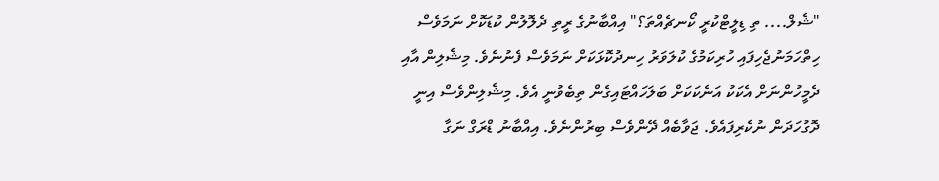"ޝެލް.... ތި ޑިލީޓްކުރީ ކޯނޗެއްތަ؟" އިއްބާނުގެ ރީތި ދެލޮލުން ކުޑަކޮށް ނަމަވެސް ހިތްހަމަނުޖެހިފައި ހުރިކަމުގެ ކުލަވަރު ހިނދުކޮޅަކަށް ނަމަވެސް ފެނުނެވެ. މިޝެލިން އާއި ދެމީހުންނަށް އެކަކު އަނެކަކަށް ބަލަހައްޓައިގެން ތިބެވުނީ އެވެ. މިޝެލިންވެސް އިނީ ދޮގުހަދަން ނުކެރިފައެވެ. ޖަވާބެއް ދޭންވެސް ބިރުންނެވެ. އިއްބާނު ޑްރަގް ނަގާ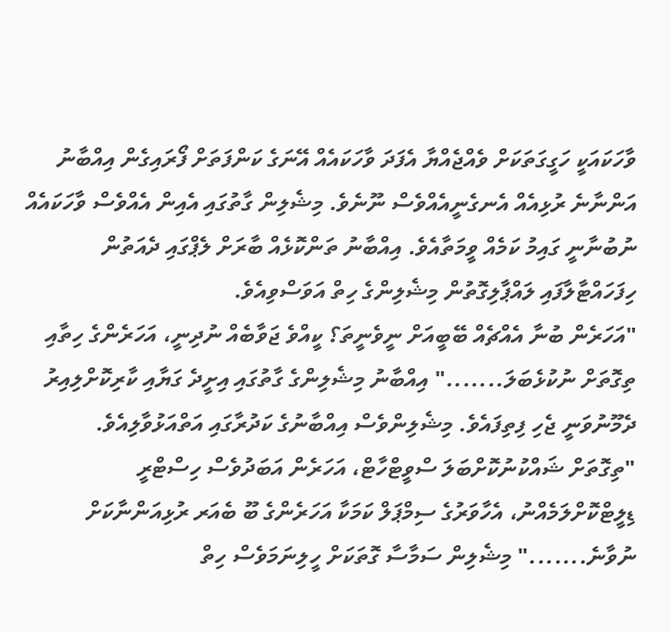ވާހަކައަކީ ހަގީގަތަކަށް ވެއްޖެއްޔާ އެފަދަ ވާހަކައެއް އޭނަގެ ކަންފަތަށް ފޯރައިގެން އިއްބާނު އަންނާނެ ރުޅިއެއް އެނގެނީއެއްވެސް ނޫނެވެ. މިޝެލިން ގާތުގައި އެއިން އެއްވެސް ވާހަކައެއް ނުބުނާނީ ގައިމު ކަމެއް ވީމަތާއެވެ. އިއްބާނު ތަންކޮޅެއް ބާރަށް ލެޕްގައި ދެއަތުން ހިފަހައްޓާލާފައި ލައްޕާލިގޮތުން މިޝެލިންގެ ހިތް އަވަސްވިއެވެ.
"އަހަރެން ބުނާ އެއްޗެއް ބޭބީއަށް ނީވެނީތަ؟ ކީއްވެ ޖަވާބެއް ނުދިނީ، އަހަރެންގެ ހިތާއި ތިގޮތަށް ނުކުޅެބަލަ......." އިއްބާނު މިޝެލިންގެ ގާތުގައި އިށީދެ ގަޔާއި ކާރިކޮށްލިއިރު ދެމޫނުވަނީ ޖެހި ފިތިފައެވެ. މިޝެލިންވެސް އިއްބާނުގެ ކަދުރާގައި އަތްއަޅުވާލިއެވެ.
"ތިގޮތަށް ޝައްކުނުކޮށްބަލަ ސްވީޓްހާޓް، އަހަރެން އަބަދުވެސް ހިސްޓްރީ ޑިލީޓްކޮށްލަމެއްނު، އެހާވަރުގެ ސިމްޕަލް ކަމަކާ އަހަރެންގެ ބޫ ބެއަރ ރުޅިއަންނާކަށް ނުވާނެ......." މިޝެލިން ސަމާސާ ގޮތަކަށް ހީލިނަމަވެސް ހިތް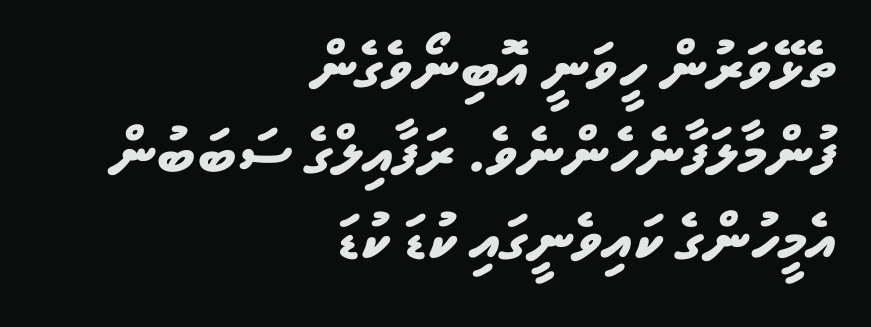ތެޅޭވަރުން ހީވަނީ އޮބިނޯވެގެން ފުންމާލަފާނެހެންނެވެ. ރަފާއިލްގެ ސަބަބުން އެމީހުންގެ ކައިވެނީގައި ކުޑަ ކުޑަ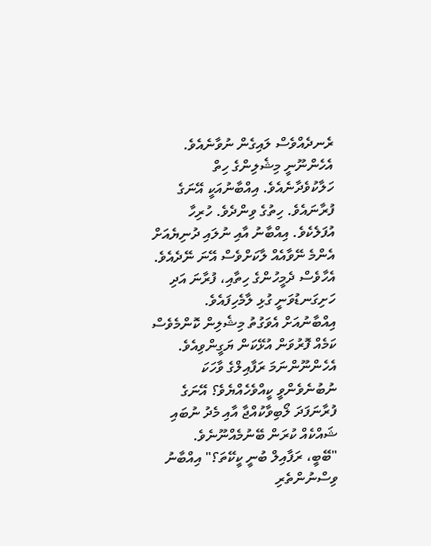ރެނދެއްވެސް ލައިގެން ނުވާނެއެވެ. އެހެންނޫނީ މިޝެލިންގެ ހިތް ހަލާކުވެދާނެއެވެ. އިއްބާނުއަކީ އޭނަގެ ފުރާނައެވެ. ހިތުގެ ވިންދެވެ. ހުރިހާ އުފަލެކެވެ. އިއްބާނު އާއި ނުލައި ދުނިޔެއަށް އެންމެ ނޭވާއެއް ލާކަށްވެސް އޭނަ ނޭދެއެވެ. އެހާވެސް ދެމީހުންގެ ހިތާއި، ފުރާނަ އަދި ހަށިގަނޑުވަނީ ގުޅި ލާމެހިފައެވެ.
އިއްބާނުއަށް އެވަގުތު މިޝެލިން ކޮންމެވެސް ކަމެއް ފޮރުވަން އުޅޭކަން ޔަގީންވިއެވެ. އެހެންނޫންނަމަ ރަފާއިލްގެ ވާހަކަ ނުބުނެވެންވީ ކީއްވެހެއްޔެވެ؟ އޭނަގެ ފުރާނަފަދަ ލޯބިވާކުއްޖާ އާއި މެދު ނުބައި ޝައްކެއް ކުރަން ބޭނުމެއްނޫނެވެ.
"ބޭބީ، ރަފާއިލް ބުނީ ކީކޭތަ؟" އިއްބާނު ވިސްނުންތެރި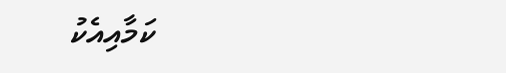ކަމާއިއެކު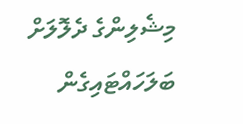މިޝެލިންގެ ދެލޮލަށް ބަލަހައްޓައިގެން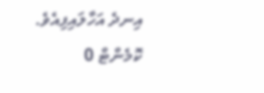އިނދެ އަހާލައިފިއެވެ.
ކޮމެންޓް 0